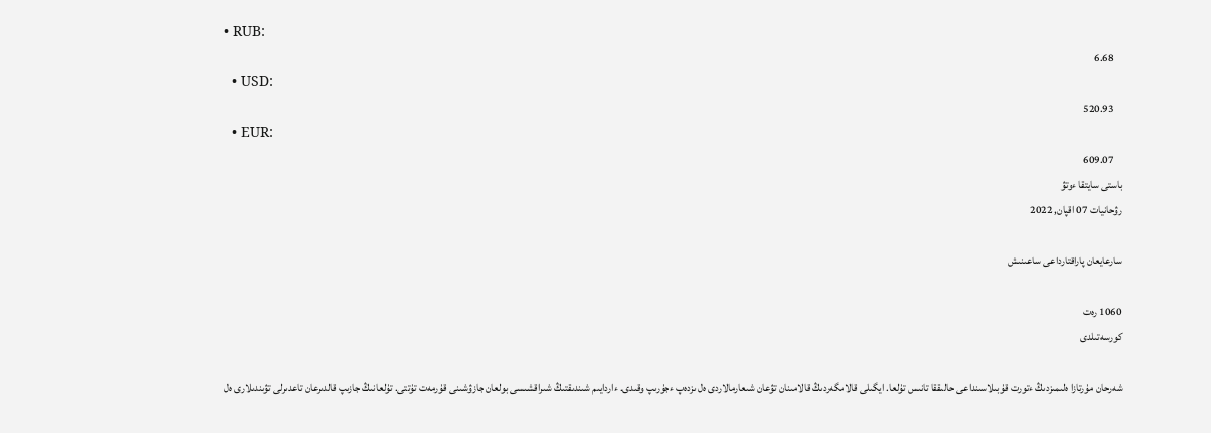• RUB:
    6.68
  • USD:
    520.93
  • EUR:
    609.07
باستى سايتقا ءوتۋ
رۋحانيات 07 اقپان, 2022

سارعايعان پاراقتارداعى ساعىنىش

1060 رەت
كورسەتىلدى

شەرحان مۇرتازا ەلىمىزدىڭ ءتورت قۇبىلاسىنداعى حالىققا تانىس تۇلعا. ايگىلى قالامگەردىڭ قالامىنان تۋعان شىعارمالاردى ەل ىزدەپ ءجۇرىپ وقىدى. ءاردايىم شىندىقتىڭ شىراقشىسى بولعان جازۋشىنى قۇرمەت تۇتتى. تۇلعانىڭ جازىپ قالدىرعان تاعدىرلى تۋىندىلارى ەل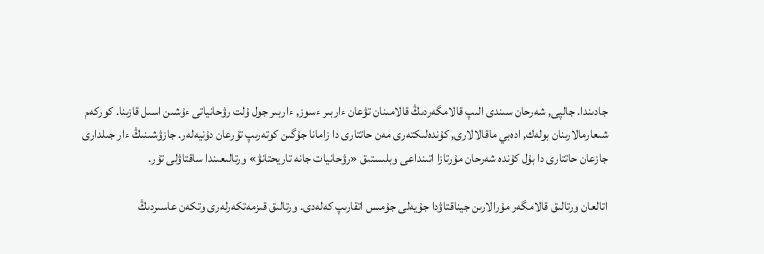جادىندا. جالپى, شەرحان سىندى الىپ قالامگەردىڭ قالامىنان تۋعان ءاربىر ءسوز, ءاربىر جول ۇلت رۋحانياتى ءۇشىن اسىل قازىنا. كوركەم شىعارمالارىنان بولەك, ادەبي ماقالالارى, كۇندەلىكتەرى مەن حاتتارى دا زامانا جۇگىن كوتەرىپ تۇرعان دۇنيەلەر. جازۋشىنىڭ ءار جىلدارى جازعان حاتتارى دا بۇل كۇندە شەرحان مۇرتازا اتىنداعى وبلىستىق «رۋحانيات جانە تاريحتانۋ» ورتالىعىندا ساقتاۋلى تۇر.

اتالعان ورتالىق قالامگەر مۇرالارىن جيناقتاۋدا جۇيەلى جۇمىس اتقارىپ كەلەدى. ورتالىق قىزمەتكەرلەرى وتكەن عاسىردىڭ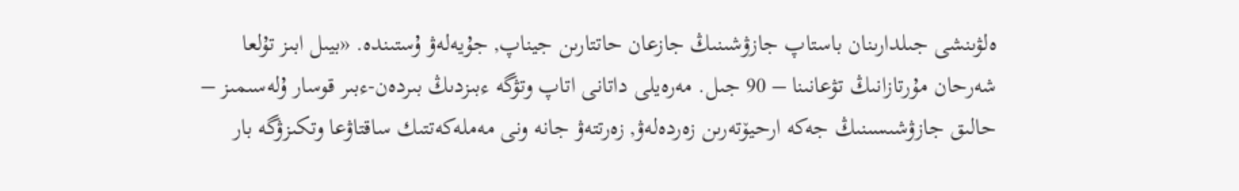ەلۋىنشى جىلدارىنان باستاپ جازۋشىنىڭ جازعان حاتتارىن جيناپ, جۇيەلەۋ ۇستىندە. «بيىل ابىز تۇلعا شەرحان مۇرتازانىڭ تۋعانىنا – 90 جىل. مەرەيلى داتانى اتاپ وتۋگە ءبىزدىڭ بىردەن-ءبىر قوسار ۇلەسىمىز – حالىق جازۋشىسىنىڭ جەكە ارحيۆتەرىن زەردەلەۋ, زەرتتەۋ جانە ونى مەملەكەتتىك ساقتاۋعا وتكىزۋگە بار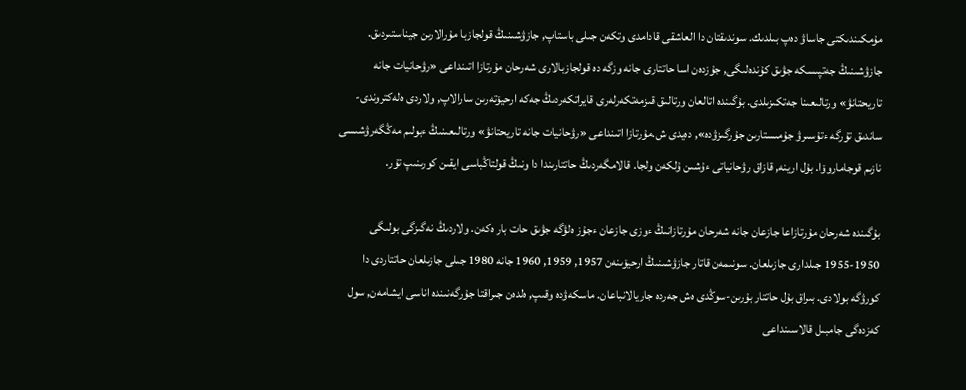مۇمكىندىكتى جاساۋ دەپ بىلدىك. سوندىقتان دا العاشقى قادامدى وتكەن جىلى باستاپ, جازۋشىنىڭ قولجازبا مۇرالارىن جيناستىردىق. جازۋشىنىڭ جەتپىسكە جۋىق كۇندەلىگى, جۇزدەن اسا حاتتارى جانە وزگە دە قولجازبالارى شەرحان مۇرتازا اتىنداعى «رۋحانيات جانە تاريحتانۋ» ورتالىعىنا جەتكىزىلدى. بۇگىندە اتالعان ورتالىق قىزمەتكەرلەرى قايراتكەردىڭ جەكە ارحيۆتەرىن سارالاپ, ولاردى ەلەكتروندى-ساندىق تۇرگە ءتۇسىرۋ جۇمىستارىن جۇرگىزۋدە», دەيدى ش.مۇرتازا اتىنداعى «رۋحانيات جانە تاريحتانۋ» ورتالىعىنىڭ ءبولىم مەڭگەرۋشىسى نازىم قوجاماروۆا. بۇل ارينە, قازاق رۋحانياتى ءۇشىن ۇلكەن ولجا. قالامگەردىڭ حاتتارىندا دا ونىڭ قولتاڭباسى ايقىن كورىنىپ تۇر.

بۇگىندە شەرحان مۇرتازاعا جازعان جانە شەرحان مۇرتازانىڭ ءوزى جازعان ءجۇز ەلۋگە جۋىق حات بار ەكەن. ولاردىڭ نەگىزگى بولىگى 1950-1955 جىلدارى جازىلعان. سونىمەن قاتار جازۋشىنىڭ ارحيۆىنەن 1957, 1959, 1960 جانە 1980 جىلى جازىلعان حاتتاردى دا كورۋگە بولادى. بىراق بۇل حاتتار بۇرىن-سوڭدى ەش جەردە جاريالانباعان. ماسكەۋدە وقىپ, ەلدەن جىراقتا جۇرگەنىندە اناسى ايشامەن, سول كەزدەگى جامبىل قالاسىنداعى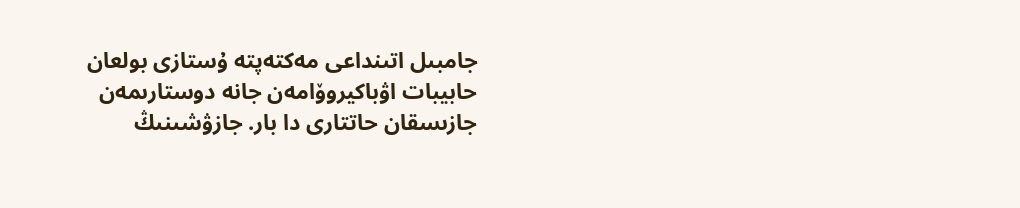جامبىل اتىنداعى مەكتەپتە ۇستازى بولعان حابيبات اۋباكيروۆامەن جانە دوستارىمەن جازىسقان حاتتارى دا بار. جازۋشىنىڭ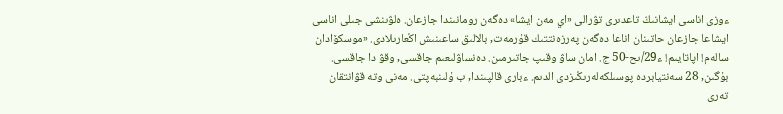ءوزى اناسى ايشانىڭ تاعدىرى تۋرالى «اي مەن ايشا» دەگەن رومانىندا جازعان. ەلۋىنشى جىلى اناسى ايشاعا جازعان حاتىنان اناعا دەگەن پەرزەنتتىك قۇرمەت, بالالىق ساعىنىش اڭعارىلادى. «موسكۆادان سالەم! اپاتايىم! ء29/ىح-50 ج. امان ساۋ وقىپ جاتىرمىن. دەنساۋلىعىم جاقسى, وقۋ دا جاقسى. بۇگىن, 28 سەنتيابردە پوسىلكەلەرىڭىزدى الدىم. ءبارى قالپىندا, ب ۇلىنبەپتى. مەنى وتە قۋانتقان تەرى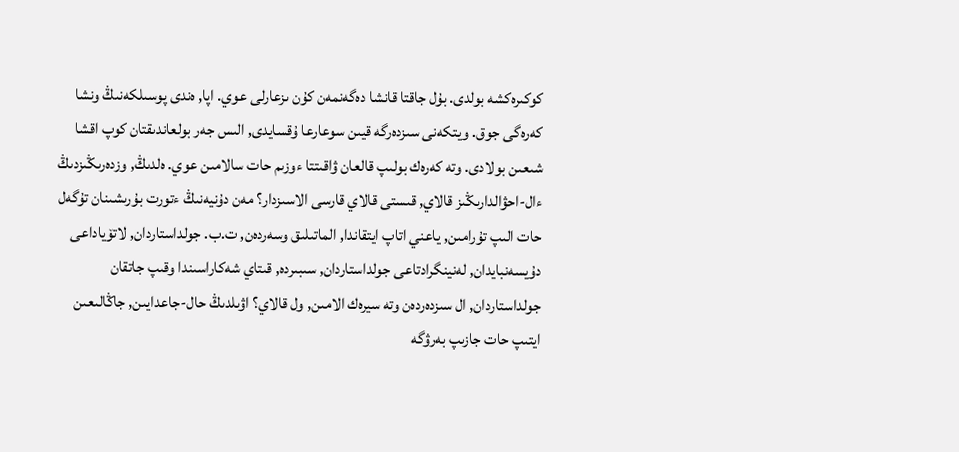كوكىرەكشە بولدى. بۇل جاقتا قانشا دەگەنمەن كۇن ىزعارلى عوي. اپا, ەندى پوسىلكەنىڭ ونشا كەرەگى جوق. ويتكەنى سىزدەرگە قيىن سوعارعا ۇقسايدى, الىس جەر بولعاندىقتان كوپ اقشا شىعىن بولادى. وتە كەرەك بولىپ قالعان ۋاقىتتا ءوزىم حات سالامىن عوي. ەلدىڭ, وزدەرىڭىزدىڭ ءال-احۋالدارىڭىز قالاي, قىستى قالاي قارسى الاسىزدار؟ مەن دۇنيەنىڭ ءتورت بۇرىشىنان تۇگەل حات الىپ تۇرامىن, ياعني اتاپ ايتقاندا, الماتىلىق وسەردەن, ت.ب. جولداستاردان, لاتۆياداعى دۇيسەنبايدان, لەنينگرادتاعى جولداستاردان, سىبىردە, قىتاي شەكاراسىندا وقىپ جاتقان جولداستاردان, ال سىزدەردەن وتە سيرەك الامىن, ول قالاي؟ اۋىلدىڭ حال-جاعدايىن, جاڭالىعىن ايتىپ حات جازىپ بەرۋگە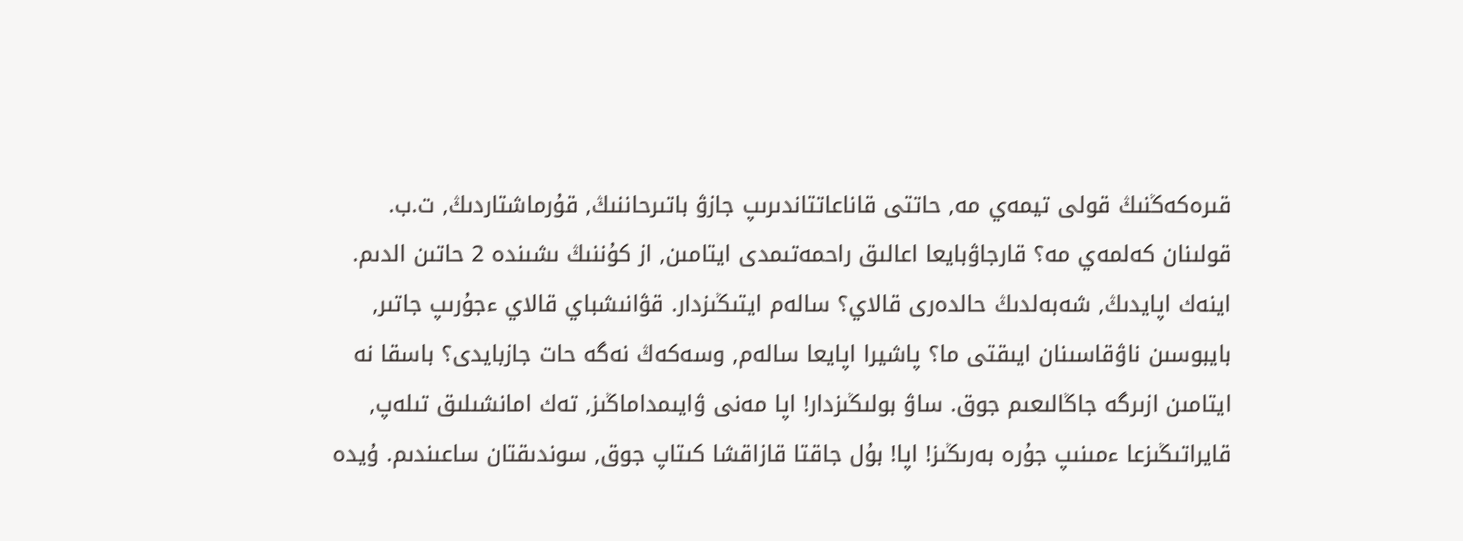قىرەكەڭنىڭ قولى تيمەي مە, حاتتى قاناعاتتاندىرىپ جازۋ باتىرحاننىڭ, قۇرماشتاردىڭ, ت.ب. قولىنان كەلمەي مە؟ قارجاۋبايعا اعالىق راحمەتىمدى ايتامىن, از كۇننىڭ ىشىندە 2 حاتىن الدىم. اينەك اپايدىڭ, شەبەلدىڭ حالدەرى قالاي؟ سالەم ايتىڭىزدار. قۋانىشباي قالاي ءجۇرىپ جاتىر, بايبوسىن ناۋقاسىنان ايىقتى ما؟ پاشيرا اپايعا سالەم, وسەكەڭ نەگە حات جازبايدى؟ باسقا نە ايتامىن ازىرگە جاڭالىعىم جوق. ساۋ بولىڭىزدار! اپا مەنى ۋايىمداماڭىز, تەك امانشىلىق تىلەپ, قايراتىڭىزعا ءمىنىپ جۇرە بەرىڭىز! اپا! بۇل جاقتا قازاقشا كىتاپ جوق, سوندىقتان ساعىندىم. ۇيدە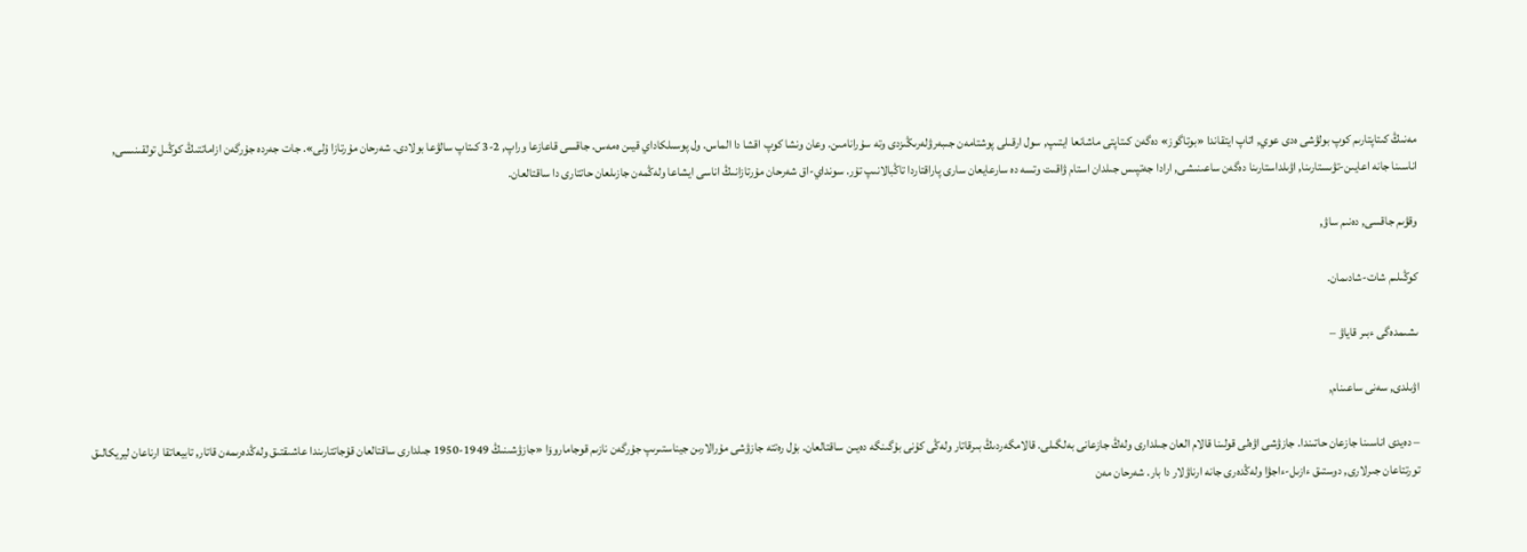مەنىڭ كىتاپتارىم كوپ بولۋشى ەدى عوي, اتاپ ايتقاندا «بوتاگوز» دەگەن كىتاپتى ماشانعا ايتىپ, سول ارقىلى پوشتامەن جىبەرۋلەرىڭىزدى وتە سۇرانامىن. وعان ونشا كوپ اقشا دا الماس. ول پوسىلكاداي قيىن ەمەس. جاقسى قاعازعا وراپ, 2-3 كىتاپ سالۋعا بولادى. شەرحان مۇرتازا ۇلى». جات جەردە جۇرگەن ازاماتتىڭ كوڭىل تولقىنىسى, اناسىنا جانە اعايىن-تۋىستارىنا, اۋىلداستارىنا دەگەن ساعىنىشى, ارادا جەتپىس جىلدان استام ۋاقىت وتسە دە سارعايعان سارى پاراقتاردا تاڭبالانىپ تۇر. سونداي-اق شەرحان مۇرتازانىڭ اناسى ايشاعا ولەڭمەن جازىلعان حاتتارى دا ساقتالعان.

وقۋىم جاقسى, دەنىم ساۋ,

كوڭىلىم شات-شادىمان.

ىشىمدەگى ءبىر قاياۋ –

اۋىلدى, سەنى ساعىنام,

– دەيدى اناسىنا جازعان حاتىندا. جازۋشى اۋەلى قولىنا قالام العان جىلدارى ولەڭ جازعانى بەلگىلى. قالامگەردىڭ بىرقاتار ولەڭى كۇنى بۇگىنگە دەيىن ساقتالعان. بۇل رەتتە جازۋشى مۇرالارىن جيناستىرىپ جۇرگەن نازىم قوجاماروۆا «جازۋشىنىڭ 1949-1950 جىلدارى ساقتالعان قۇجاتتارىندا عاشىقتىق ولەڭدەرىمەن قاتار, تابيعاتقا ارناعان ليريكالىق تورتتاعان جىرلارى, دوستىق ءازىل-ءاجۋا ولەڭدەرى جانە ارناۋلار دا بار. شەرحان مەن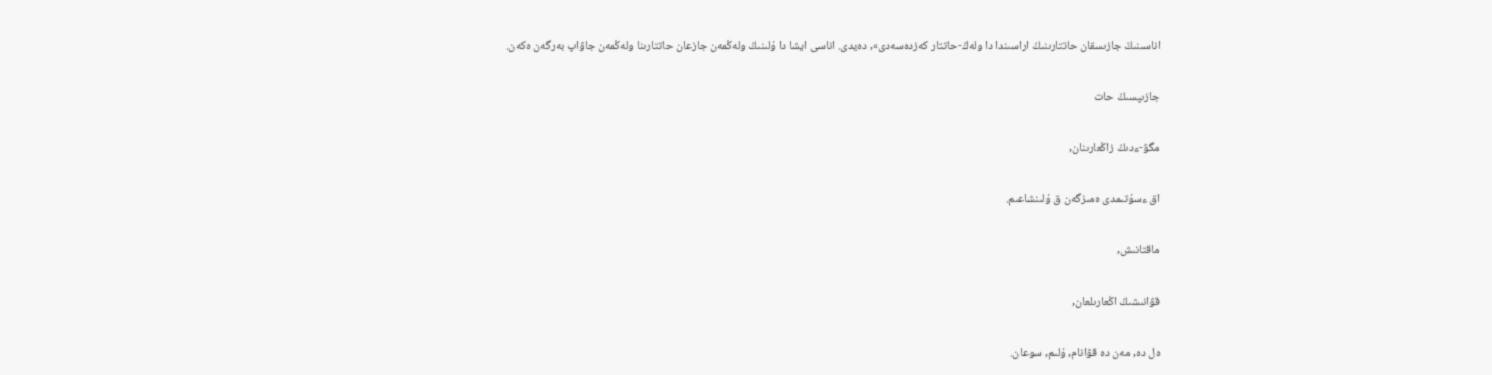اناسىنىڭ جازىسقان حاتتارىنىڭ اراسىندا دا ولەڭ-حاتتار كەزدەسەدى», دەيدى. اناسى ايشا دا ۇلىنىڭ ولەڭمەن جازعان حاتتارىنا ولەڭمەن جاۋاپ بەرگەن ەكەن.

جازىپسىڭ حات

مگۋ-ءدىڭ زاڭعارىنان,

اق ءسۇتىمدى ەمىزگەن ق ۇلىنشاعىم.

ماقتانىش,

قۋانىشىڭ اڭعارىلعان,

ەل دە, مەن دە قۋانام, ۇلىم, سوعان.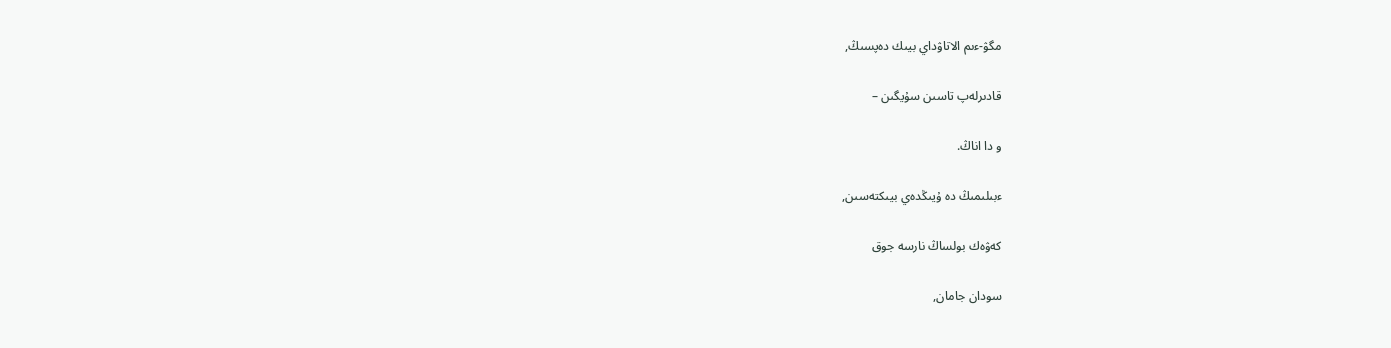مگۋ-ءىم الاتاۋداي بيىك دەپسىڭ,

قادىرلەپ تاسىن سۇيگىن –

و دا اناڭ.

ءبىلىمىڭ دە ۇيىڭدەي بيىكتەسىن,

كەۋەك بولساڭ نارسە جوق

سودان جامان,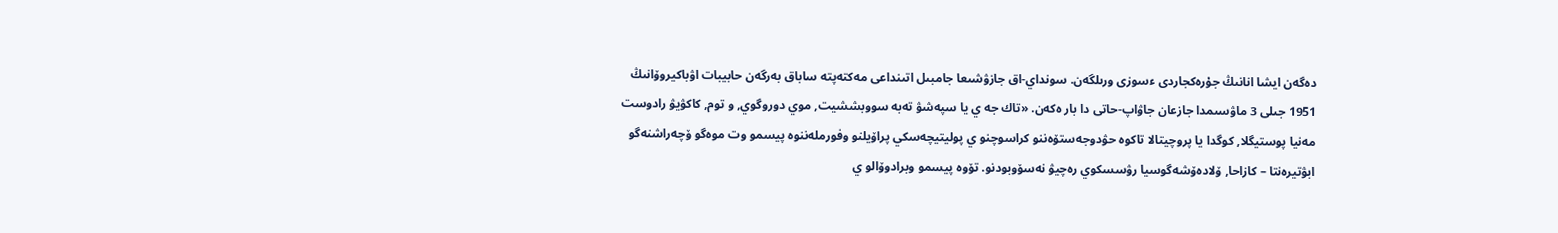دەگەن ايشا انانىڭ جۇرەكجاردى ءسوزى ورىلگەن. سونداي-اق جازۋشىعا جامبىل اتىنداعى مەكتەپتە ساباق بەرگەن حابيبات اۋباكيروۆانىڭ 1951 جىلى 3 ماۋسىمدا جازعان جاۋاپ-حاتى دا بار ەكەن. «تاك جە ي يا سپەشۋ تەبە سووبششيت, موي دوروگوي, و توم, كاكۋيۋ رادوست مەنيا پوستيگلا, كوگدا يا پروچيتالا تاكوە حۋدوجەستۆەننو كراسوچنو ي پوليتيچەسكي پراۆيلنو وفورملەننوە پيسمو وت موەگو ۆچەراشنەگو ابۋتيرەنتا – كازاحا, ۆلادەۆشەگوسيا رۋسسكوي رەچيۋ نەسۆوبودنو. تۆوە پيسمو وبرادوۆالو ي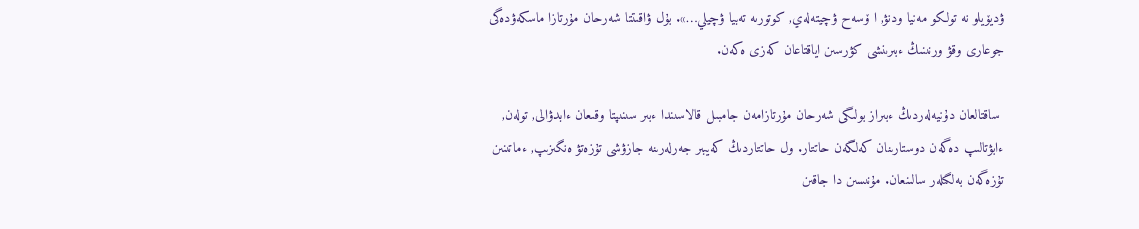ۋديۆيلو نە تولكو مەنيا ودنۋ, ا ۆسەح ۋچيتەلەي, كوتورىە تەبيا ۋچيلي…». بۇل ۋاقىتتا شەرحان مۇرتازا ماسكەۋدەگى جوعارى وقۋ ورنىنىڭ ءبىرىنشى كۋرسىن اياقتاعان كەزى ەكەن.

 ساقتالعان دۇنيەلەردىڭ ءبىراز بولىگى شەرحان مۇرتازامەن جامبىل قالاسىندا ءبىر سىنىپتا وقىعان ءابدۋالى, تولەن, ءابۋتالىپ دەگەن دوستارىنان كەلگەن حاتتار. ول حاتتاردىڭ كەيبىر جەرلەرىنە جازۋشى تۇزەتۋ ەنگىزىپ, ءماتىنىن تۇزەگەن بەلگىلەر سالىنعان. مۇنىسىن دا جاقىن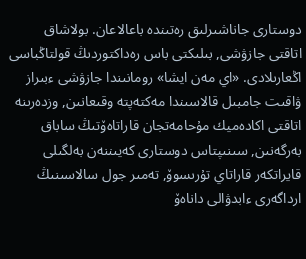دوستارى جاناشىرلىق رەتىندە باعالاعان. بولاشاق اتاقتى جازۋشى, بىلىكتى باس رەداكتوردىڭ قولتاڭباسى اڭعارىلادى. «اي مەن ايشا» رومانىندا جازۋشى ءبىراز ۋاقىت جامبىل قالاسىندا مەكتەپتە وقىعانىن, وزدەرىنە اتاقتى اكادەميك مۇحامەتجان قاراتاەۆتىڭ ساباق بەرگەنىن, سىنىپتاس دوستارى كەيىننەن بەلگىلى قايراتكەر قاراتاي تۇرىسوۆ, تەمىر جول سالاسىنىڭ ارداگەرى ءابدۋالى داناەۆ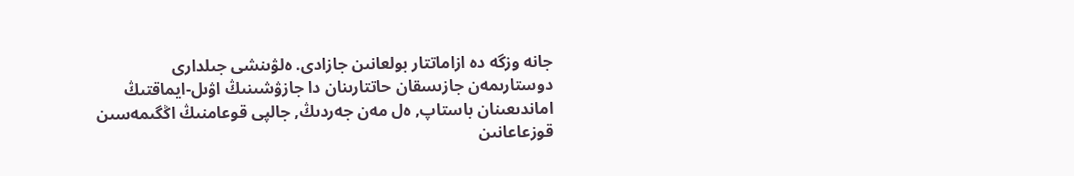جانە وزگە دە ازاماتتار بولعانىن جازادى. ەلۋىنشى جىلدارى دوستارىمەن جازىسقان حاتتارىنان دا جازۋشىنىڭ اۋىل-ايماقتىڭ اماندىعىنان باستاپ, ەل مەن جەردىڭ, جالپى قوعامنىڭ اڭگىمەسىن قوزعاعانىن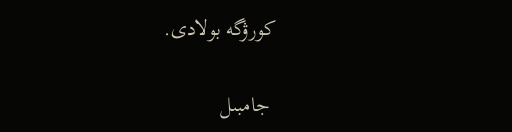كورۋگە بولادى.

 جامبىل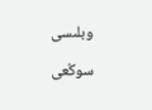وبلىسى

سوڭعى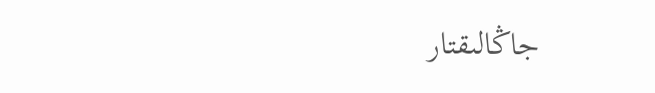جاڭالىقتار